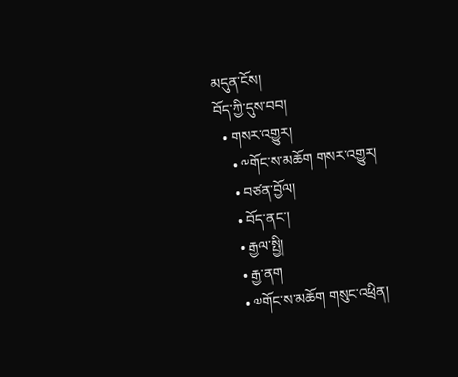མདུན་ངོས།
བོད་ཀྱི་དུས་བབ།
  • གསར་འགྱུར།
    • ༸གོང་ས་མཆོག གསར་འགྱུར།
    • བཙན་བྱོལ།
    • བོད་ནང་།
    • རྒྱལ་སྤྱི།
    • རྒྱ་ནག
    • ༧གོང་ས་མཆོག གསུང་འཕྲིན།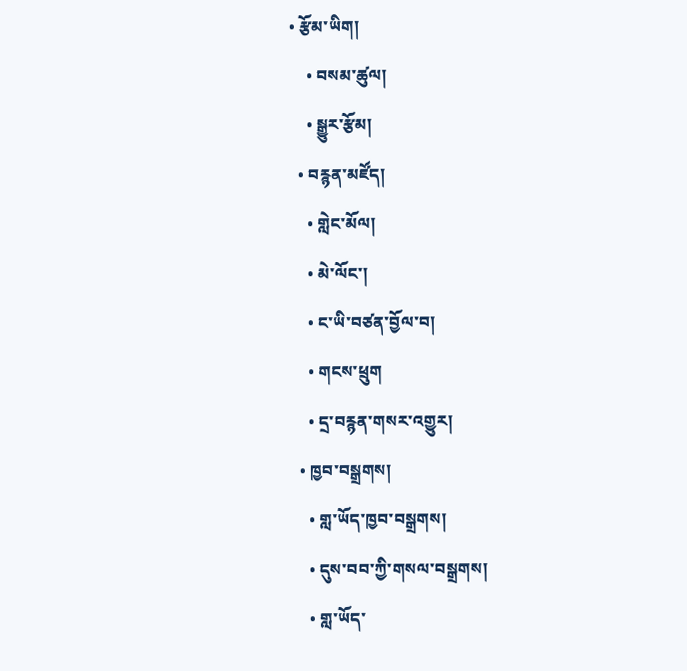• རྩོམ་ཡིག།
    • བསམ་ཚུལ།
    • སྒྱུར་རྩོམ།
  • བརྙན་མཛོད།
    • གླེང་མོལ།
    • མེ་ལོང་།
    • ང་ཡི་བཙན་བྱོལ་བ།
    • གངས་ཕྲུག
    • དྲ་བརྙན་གསར་འགྱུར།
  • ཁྱབ་བསྒྲགས།
    • གླ་ཡོད་ཁྱབ་བསྒྲགས།
    • དུས་བབ་ཀྱི་གསལ་བསྒྲགས།
    • གླ་ཡོད་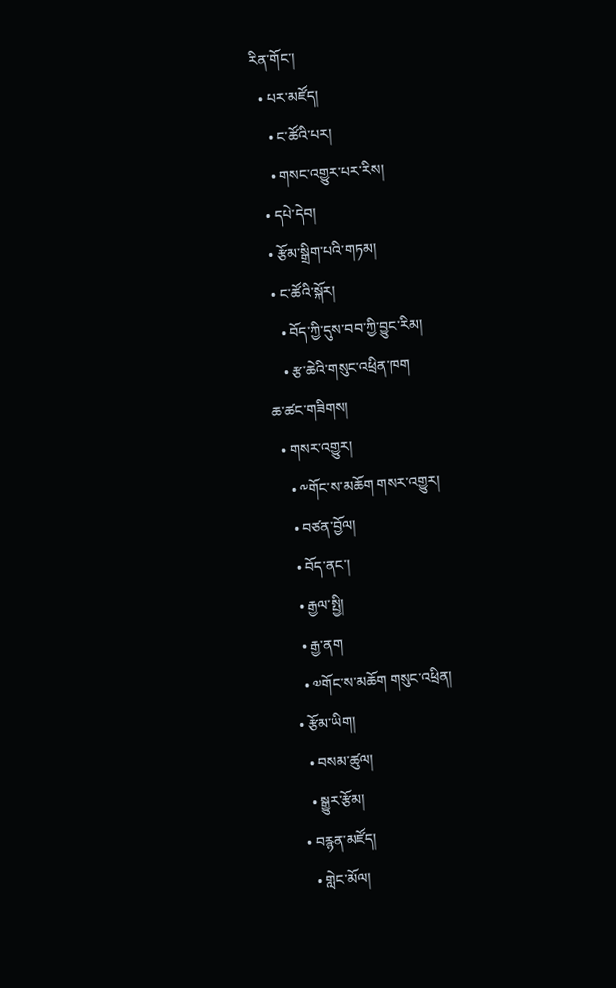རིན་གོང་།
  • པར་མཛོད།
    • ང་ཚོའི་པར།
    • གསང་འགྱུར་པར་རིས།
  • དཔེ་དེབ།
  • རྩོམ་སྒྲིག་པའི་གཏམ།
  • ང་ཚོའི་སྐོར།
    • བོད་ཀྱི་དུས་བབ་ཀྱི་བྱུང་རིམ།
    • རྩ་ཆེའི་གསུང་འཕྲིན་ཁག
ཆ་ཚང་གཟིགས།
  • གསར་འགྱུར།
    • ༸གོང་ས་མཆོག གསར་འགྱུར།
    • བཙན་བྱོལ།
    • བོད་ནང་།
    • རྒྱལ་སྤྱི།
    • རྒྱ་ནག
    • ༧གོང་ས་མཆོག གསུང་འཕྲིན།
  • རྩོམ་ཡིག།
    • བསམ་ཚུལ།
    • སྒྱུར་རྩོམ།
  • བརྙན་མཛོད།
    • གླེང་མོལ།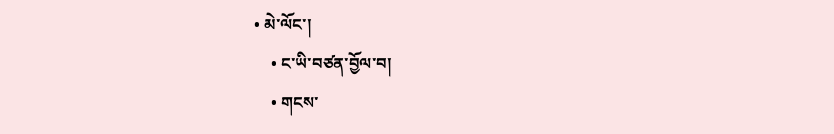• མེ་ལོང་།
    • ང་ཡི་བཙན་བྱོལ་བ།
    • གངས་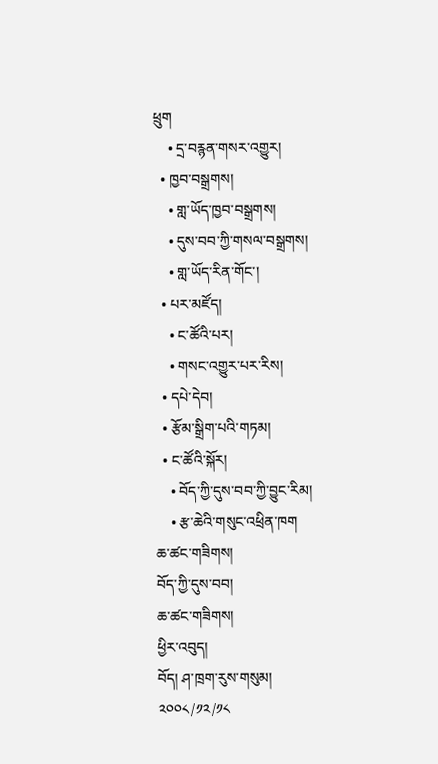ཕྲུག
    • དྲ་བརྙན་གསར་འགྱུར།
  • ཁྱབ་བསྒྲགས།
    • གླ་ཡོད་ཁྱབ་བསྒྲགས།
    • དུས་བབ་ཀྱི་གསལ་བསྒྲགས།
    • གླ་ཡོད་རིན་གོང་།
  • པར་མཛོད།
    • ང་ཚོའི་པར།
    • གསང་འགྱུར་པར་རིས།
  • དཔེ་དེབ།
  • རྩོམ་སྒྲིག་པའི་གཏམ།
  • ང་ཚོའི་སྐོར།
    • བོད་ཀྱི་དུས་བབ་ཀྱི་བྱུང་རིམ།
    • རྩ་ཆེའི་གསུང་འཕྲིན་ཁག
ཆ་ཚང་གཟིགས།
བོད་ཀྱི་དུས་བབ།
ཆ་ཚང་གཟིགས།
ཕྱིར་འབུད།
བོད། ཤ་ཁྲག་རུས་གསུམ།
༢༠༠༨/༡༢/༡༨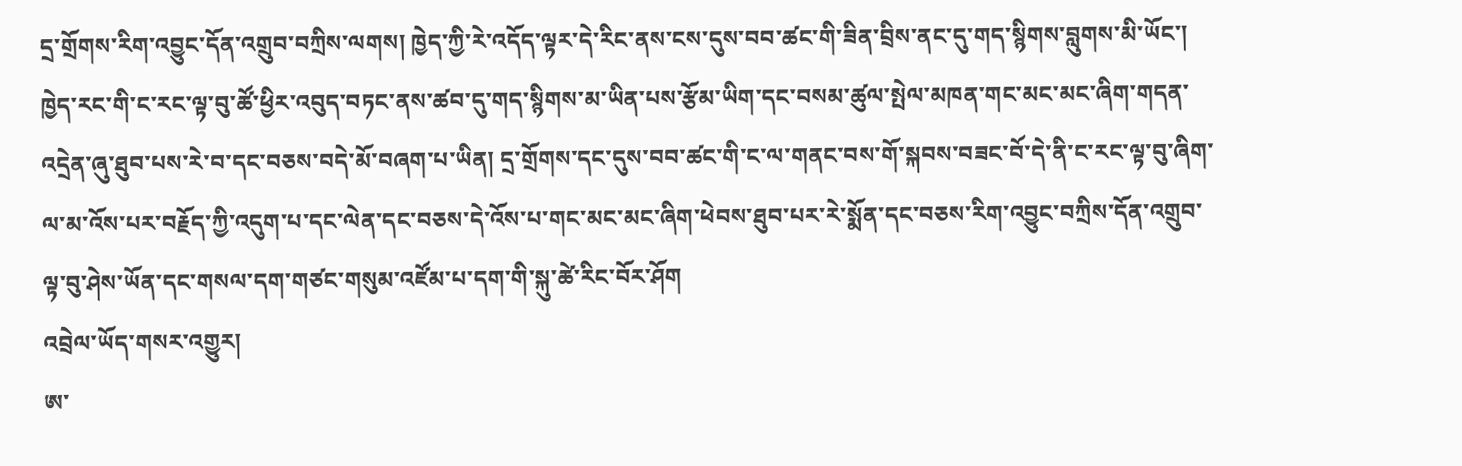དྲ་གྲོགས་རིག་འབྱུང་དོན་འགྲུབ་བཀྲིས་ལགས། ཁྱེད་ཀྱི་རེ་འདོད་ལྟར་དེ་རིང་ནས་ངས་དུས་བབ་ཚང་གི་ཟིན་བྲིས་ནང་དུ་གད་སྙིགས་བླུགས་མི་ཡོང་། ཁྱེད་རང་གི་ང་རང་ལྟ་བུ་ཚོ་ཕྱིར་འབུད་བཏང་ནས་ཚབ་དུ་གད་སྙིགས་མ་ཡིན་པས་རྩོམ་ཡིག་དང་བསམ་ཚུལ་སྤེལ་མཁན་གང་མང་མང་ཞིག་གདན་འདྲེན་ཞུ་ཐུབ་པས་རེ་བ་དང་བཅས་བདེ་མོ་བཞག་པ་ཡིན། དྲ་གྲོགས་དང་དུས་བབ་ཚང་གི་ང་ལ་གནང་བས་གོ་སྐབས་བཟང་བོ་དེ་ནི་ང་རང་ལྟ་བུ་ཞིག་ལ་མ་འོས་པར་བརྗོད་ཀྱི་འདུག་པ་དང་ལེན་དང་བཅས་དེ་འོས་པ་གང་མང་མང་ཞིག་ཕེབས་ཐུབ་པར་རེ་སྨོན་དང་བཅས་རིག་འབྱུང་བཀྲིས་དོན་འགྲུབ་ལྟ་བུ་ཤེས་ཡོན་དང་གསལ་དག་གཙང་གསུམ་འཛོམ་པ་དག་གི་སྐུ་ཚེ་རིང་བོར་ཤོག
འབྲེལ་ཡོད་གསར་འགྱུར།
ཨ་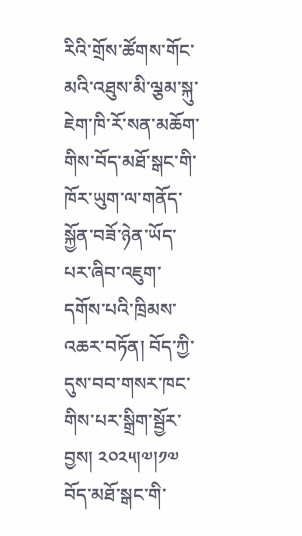རིའི་གྲོས་ཚོགས་གོང་མའི་འཐུས་མི་ལྕམ་སྐུ་ཇེག་ཁི་རོ་སན་མཆོག་གིས་བོད་མཐོ་སྒང་གི་ཁོར་ཡུག་ལ་གནོད་སྐྱོན་བཟོ་ཉེན་ཡོད་པར་ཞིབ་འཇུག་དགོས་པའི་ཁྲིམས་འཆར་བཏོན། བོད་ཀྱི་དུས་བབ་གསར་ཁང་གིས་པར་སྒྲིག་སྦྱོར་བྱས། ༢༠༢༥།༧།༡༧
བོད་མཐོ་སྒང་གི་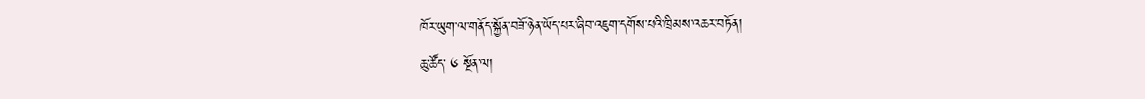ཁོར་ཡུག་ལ་གནོད་སྐྱོན་བཟོ་ཉེན་ཡོད་པར་ཞིབ་འཇུག་དགོས་པའི་ཁྲིམས་འཆར་བཏོན།
ཆུ་ཚོད་ ༦ སྔོན་ལ།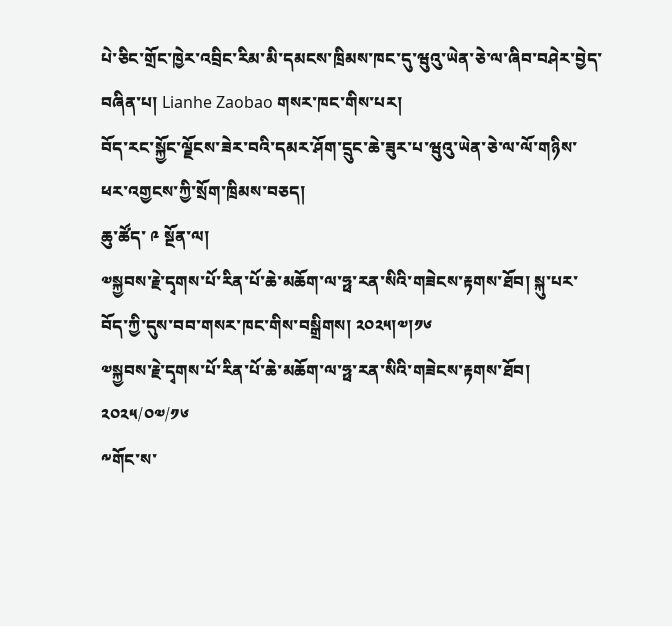པེ་ཅིང་གྲོང་ཁྱེར་འབྲིང་རིམ་མི་དམངས་ཁྲིམས་ཁང་དུ་ཝུའུ་ཡེན་ཅེ་ལ་ཞིབ་བཤེར་བྱེད་བཞིན་པ། Lianhe Zaobao གསར་ཁང་གིས་པར།
བོད་རང་སྐྱོང་ལྗོངས་ཟེར་བའི་དམར་ཤོག་དྲུང་ཆེ་ཟུར་པ་ཝུའུ་ཡེན་ཅེ་ལ་ལོ་གཉིས་ཕར་འགྱངས་ཀྱི་སྲོག་ཁྲིམས་བཅད།
ཆུ་ཚོད་ ༩ སྔོན་ལ།
༧སྐྱབས་རྗེ་དྭགས་པོ་རིན་པོ་ཆེ་མཆོག་ལ་ཧྥ་རན་སིའི་གཟེངས་རྟགས་ཐོབ། སྐུ་པར་བོད་ཀྱི་དུས་བབ་གསར་ཁང་གིས་བསྒྲིགས། ༢༠༢༥།༧།༡༦
༧སྐྱབས་རྗེ་དྭགས་པོ་རིན་པོ་ཆེ་མཆོག་ལ་ཧྥ་རན་སིའི་གཟེངས་རྟགས་ཐོབ།
༢༠༢༥/༠༧/༡༦
༸གོང་ས་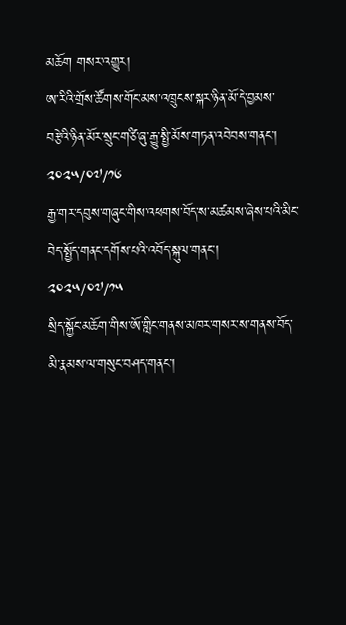མཆོག གསར་འགྱུར།
ཨ་རིའི་གྲོས་ཚོགས་གོང་མས་འཁྲུངས་སྐར་ཉིན་མོ་དེ་བྱམས་བརྩེའི་ཉིན་མོར་སྲུང་གཙི་ཞུ་རྒྱུ་སྤྱི་མོས་གཏན་འབེབས་གནང་།
༢༠༢༥/༠༧/༡༦
རྒྱ་གར་དབུས་གཞུང་གིས་འཕགས་བོད་ས་མཚམས་ཞེས་པའི་མིང་བེད་སྤྱོད་གནང་དགོས་པའི་འབོད་སྐུལ་གནང་།
༢༠༢༥/༠༧/༡༥
སྲིད་སྐྱོང་མཆོག་གིས་ཨོ་གླིང་གནས་མཁར་གསར་ས་གནས་བོད་མི་རྣམས་ལ་གསུང་བཤད་གནང་།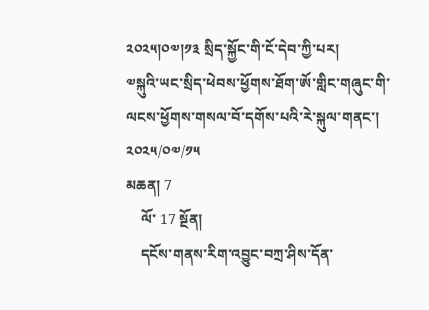༢༠༢༥།༠༧།༡༣ སྲིད་སྐྱོང་གི་ངོ་དེབ་ཀྱི་པར།
༧སྐུའི་ཡང་སྲིད་ཕེབས་ཕྱོགས་ཐོག་ཨོ་གླིང་གཞུང་གི་ལངས་ཕྱོགས་གསལ་བོ་དགོས་པའི་རེ་སྐུལ་གནང་།
༢༠༢༥/༠༧/༡༥
མཆན། 7
    ལོ་ 17 སྔོན།
    དངོས་གནས་རིག་འབྱུང་བཀྲ་ཤིས་དོན་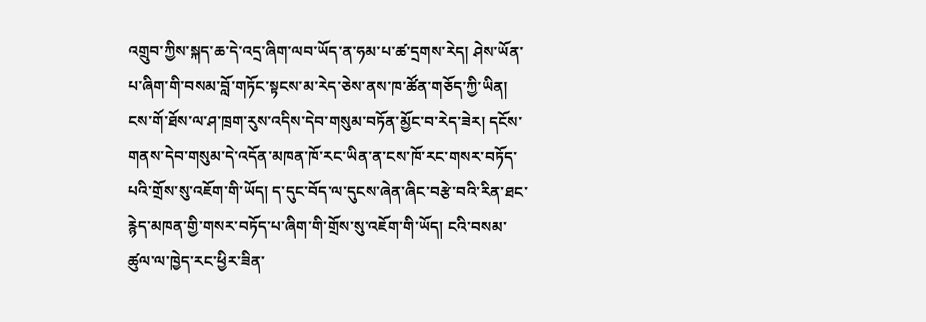འགྲུབ་ཀྱིས་སྐད་ཆ་དེ་འདྲ་ཞིག་ལབ་ཡོད་ན་ཧམ་པ་ཚ་དྲགས་རེད། ཤེས་ཡོན་པ་ཞིག་གི་བསམ་བློ་གཏོང་སྟངས་མ་རེད་ཅེས་ནས་ཁ་ཚོན་གཅོད་ཀྱི་ཡིན། ངས་གོ་ཐོས་ལ་ཤ་ཁྲག་རུས་འདིས་དེབ་གསུམ་བཏོན་མྱོང་བ་རེད་ཟེར། དངོས་གནས་དེབ་གསུམ་དེ་འདོན་མཁན་ཁོ་རང་ཡིན་ན་ངས་ཁོ་རང་གསར་བཏོད་པའི་གྲོས་སུ་འཇོག་གི་ཡོད། ད་དུང་བོད་ལ་དུངས་ཞེན་ཞིང་བརྩེ་བའི་རིན་ཐང་རྙེད་མཁན་གྱི་གསར་བཏོད་པ་ཞིག་གི་གྲོས་སུ་འཇོག་གི་ཡོད། ངའི་བསམ་ཚུལ་ལ་ཁྱེད་རང་ཕྱིར་ཟིན་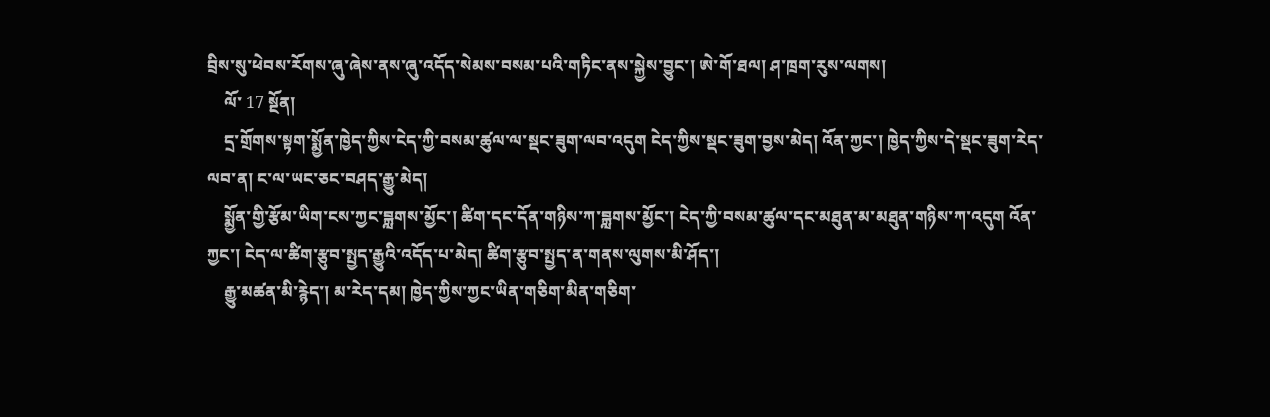བྲིས་སུ་ཕེབས་རོགས་ཞུ་ཞེས་ནས་ཞུ་འདོད་སེམས་བསམ་པའི་གཏིང་ནས་སྐྱེས་བྱུང་། ཨེ་གོ་ཐལ། ཤ་ཁྲག་རུས་ལགས།
    ལོ་ 17 སྔོན།
    དྲ་གྲོགས་སྟག་སྨྱོན་ཁྱེད་ཀྱིས་ངེད་ཀྱི་བསམ་ཚུལ་ལ་སྡང་ཟུག་ལབ་འདུག ངེད་ཀྱིས་སྡང་ཟུག་བྱས་མེད། འོན་ཀྱང་། ཁྱེད་ཀྱིས་དེ་སྡང་ཟུག་རེད་ལབ་ན། ང་ལ་ཡང་ཅང་བཤད་རྒྱུ་མེད།
    སྨྱོན་གྱི་རྩོམ་ཡིག་ངས་ཀྱང་བྐླགས་མྱོང་། ཚིག་དང་དོན་གཉིས་ཀ་བྐླགས་མྱོང་། ངེད་ཀྱི་བསམ་ཚུལ་དང་མཐུན་མ་མཐུན་གཉིས་ཀ་འདུག འོན་ཀྱང་། ངེད་ལ་ཚིག་རྩུབ་སྤྱད་རྒྱུའི་འདོད་པ་མེད། ཚིག་རྩུབ་སྤྱད་ན་གནས་ལུགས་མི་ཤོད་།
    རྒྱུ་མཚན་མི་རྙེད་། མ་རེད་དམ། ཁྱེད་ཀྱིས་ཀྱང་ཡིན་གཅིག་མིན་གཅིག་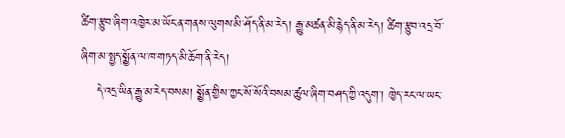ཚིག་རྩུབ་ཞིག་འཁྱེར་མ་ཡོང་ན་གནས་ལུགས་མི་ཤོད་ནི་མ་རེད། རྒྱུ་མཚན་མི་རྙེད་ནི་མ་རེད། ཚིག་རྩུབ་འདྲ་བོ་ཞིག་མ་སྤྱད་སྨྱོན་ལ་ཁ་གཏད་མི་ཆོག་ནི་རེད།
    དེ་འདྲ་ཡིན་རྒྱུ་མ་རེད་བསམ། སྨྱོན་གྱིས་ཀྱང་སོ་སོའི་བསམ་ཚུལ་ཞིག་བཤད་ཀྱི་འདུག་། ཁྱེད་རང་ལ་ཡང་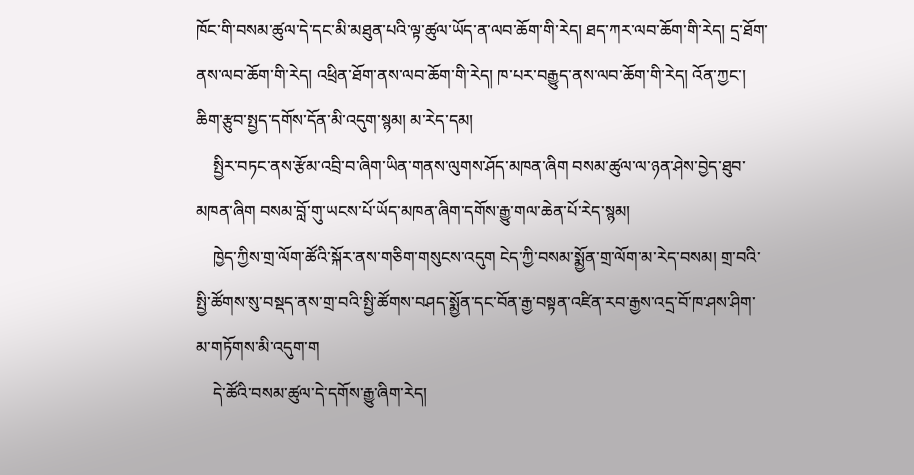ཁོང་གི་བསམ་ཚུལ་དེ་དང་མི་མཐུན་པའི་ལྟ་ཚུལ་ཡོད་ན་ལབ་ཆོག་གི་རེད། ཐད་ཀར་ལབ་ཆོག་གི་རེད། དྲ་ཐོག་ནས་ལབ་ཆོག་གི་རེད། འཕྲིན་ཐོག་ནས་ལབ་ཆོག་གི་རེད། ཁ་པར་བརྒྱུད་ནས་ལབ་ཆོག་གི་རེད། འོན་ཀྱང་། ཆིག་རྩུབ་སྤྱད་དགོས་དོན་མི་འདུག་སྙམ། མ་རེད་དམ།
    སྤྱིར་བཏང་ནས་རྩོམ་འབྲི་བ་ཞིག་ཡིན་གནས་ལུགས་ཤོད་མཁན་ཞིག བསམ་ཚུལ་ལ་ཉན་ཤེས་བྱེད་ཐུབ་མཁན་ཞིག བསམ་བློ་གུ་ཡངས་པོ་ཡོད་མཁན་ཞིག་དགོས་རྒྱུ་གལ་ཆེན་པོ་རེད་སྙམ།
    ཁྱེད་ཀྱིས་གྲ་ལོག་ཚོའི་སྐོར་ནས་གཅིག་གསུངས་འདུག ངེད་ཀྱི་བསམ་སྨྱོན་གྲ་ལོག་མ་རེད་བསམ། གྲ་བའི་སྤྱི་ཚོགས་སུ་བསྡད་ནས་གྲ་བའི་སྤྱི་ཚོགས་བཤད་སྨྱོན་དང་བོན་རྒྱ་བསྟན་འཛིན་རབ་རྒྱས་འདྲ་བོ་ཁ་ཤས་ཤིག་མ་གཏོགས་མི་འདུག་ག
    དེ་ཚོའི་བསམ་ཚུལ་དེ་དགོས་རྒྱུ་ཞིག་རེད།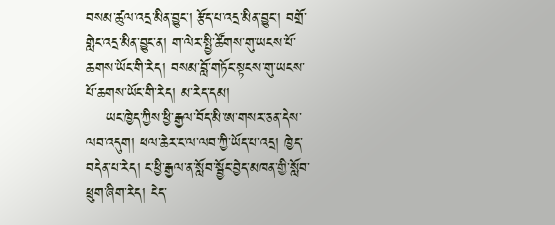བསམ་ཚུལ་འདྲ་མིན་བྱུང་། རྩོད་པ་འདྲ་མིན་བྱུང་། བགྲོ་གླེང་འདྲ་མིན་བྱུང་ན། ག་ལེར་སྤྱི་ཚོགས་གུ་ཡངས་པོ་ཆགས་ཡོང་གི་རེད། བསམ་བློ་གཏོང་སྟངས་གུ་ཡངས་པོ་ཆགས་ཡོང་གི་རེད། མ་རེད་དམ།
    ཡང་ཁྱེད་ཀྱིས་ཕྱི་རྒྱལ་བོད་མི་ཨ་གསར་ཅན་དེས་ལབ་འདུག། ཕལ་ཆེར་ང་ལ་ལབ་ཀྱི་ཡོད་པ་འདྲ། ཁྱེད་བདེན་པ་རེད། ང་ཕྱི་རྒྱལ་ན་སློབ་སྦྱོང་བྱེད་མཁན་གྱི་སློབ་ཕྲུག་ཞིག་རེད། ངེད་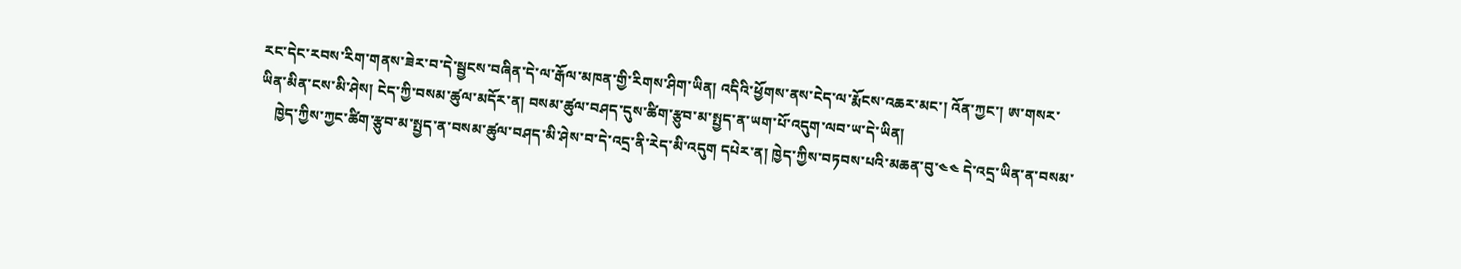རང་དེང་རབས་རིག་གནས་ཟེར་བ་དེ་སྦྱངས་བཞིན་དེ་ལ་རྒོལ་མཁན་གྱི་རིགས་ཤིག་ཡིན། འདིའི་ཕྱོགས་ནས་ངེད་ལ་རྨོངས་འཆར་མང་། འོན་ཀྱང་། ཨ་གསར་ཡིན་མིན་ངས་མི་ཤེས། ངེད་ཀྱི་བསམ་ཚུལ་མདོར་ན། བསམ་ཚུལ་བཤད་དུས་ཚིག་རྩུབ་མ་སྤྱད་ན་ཡག་པོ་འདུག་ལབ་ཡ་དེ་ཡིན།
    ཁྱེད་ཀྱིས་ཀྱང་ཚིག་རྩུབ་མ་སྤྱད་ན་བསམ་ཚུལ་བཤད་མི་ཤེས་བ་དེ་འདྲ་ནི་རེད་མི་འདུག དཔེར་ན། ཁྱེད་ཀྱིས་བཏབས་པའི་མཆན་བུ་༤༤ དེ་འདྲ་ཡིན་ན་བསམ་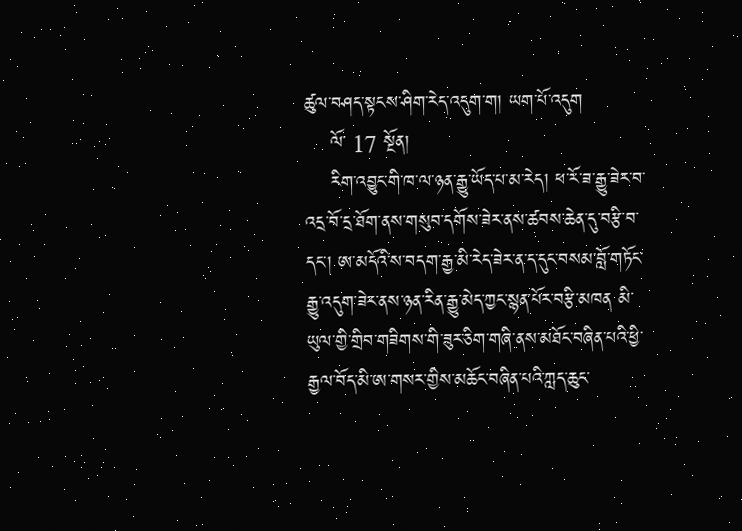ཚུལ་བཤད་སྟངས་ཤིག་རེད་འདུག་ག། ཡག་པོ་འདུག
    ལོ་ 17 སྔོན།
    རིག་འབྱུང་གི་ཁ་ལ་ཉན་རྒྱུ་ཡོད་པ་མ་རེད། ཕ་རོ་ཟ་རྒྱུ་ཟེར་བ་འདྲ་བོ་དྲ་ཐོག་ནས་གསུབ་དགོས་ཟེར་ནས་ཚབས་ཆེན་དུ་བརྩི་བ་དང་། ཨ་མདོའི་ས་བདག་རྒྱ་མི་རེད་ཟེར་ན་ད་དུང་བསམ་བློ་གཏོང་རྒྱུ་འདུག་ཟེར་ནས་ཉན་རིན་རྒྱུ་མེད་ཀྱང་སྙན་པོར་བརྩི་མཁན མི་ཡུལ་གྱི་གྲིབ་གཟིགས་གི་ཟུར་ཅིག་གཞི་ནས་མཐོང་བཞིན་པའི་ཕྱི་རྒྱལ་བོད་མི་ཨ་གསར་གྱིས་མཆོང་བཞིན་པའི་ཀླད་ཆུང་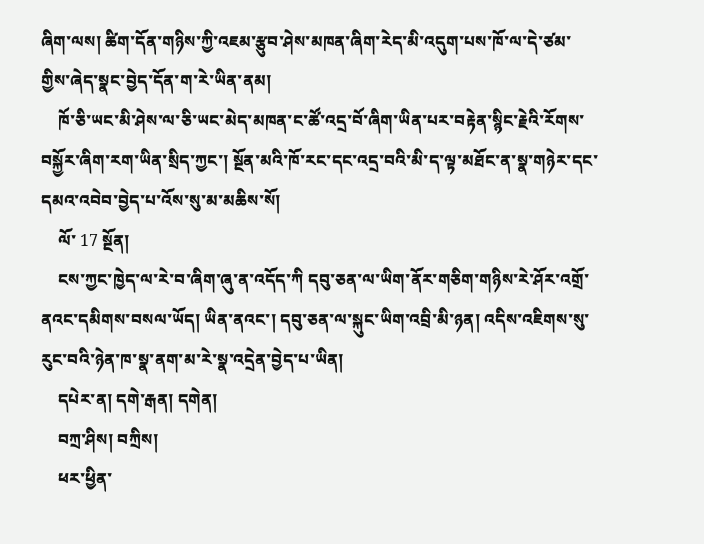ཞིག་ལས། ཚིག་དོན་གཉིས་ཀྱི་འཇམ་རྩུབ་ཤེས་མཁན་ཞིག་རེད་མི་འདུག་པས་ཁོ་ལ་དེ་ཙམ་གྱིས་ཞེད་སྣང་བྱེད་དོན་ག་རེ་ཡིན་ནམ།
    ཁོ་ཅི་ཡང་མི་ཤེས་ལ་ཅི་ཡང་མེད་མཁན་ང་ཚོ་འདྲ་བོ་ཞིག་ཡིན་པར་བརྟེན་སྙིང་རྗེའི་རོགས་བསྐྱོར་ཞིག་རག་ཡིན་སྲིད་ཀྱང་། སྔོན་མའི་ཁོ་རང་དང་འདྲ་བའི་མི་ད་ལྟ་མཐོང་ན་སྣ་གཉེར་དང་དམའ་འབེབ་བྱེད་པ་འོས་སུ་མ་མཆིས་སོ།
    ལོ་ 17 སྔོན།
    ངས་ཀྱང་ཁྱེད་ལ་རེ་བ་ཞིག་ཞུ་ན་འདོད་ཀི དབུ་ཅན་ལ་ཡིག་ནོར་གཅིག་གཉིས་རེ་ཤོར་འགྲོ་ནའང་དམིགས་བསལ་ཡོད། ཡིན་ནའང་། དབུ་ཅན་ལ་སྐུང་ཡིག་འབྲི་མི་ཉན། འདིས་འཇིགས་སུ་རུང་བའི་ཉེན་ཁ་སྣ་ནག་མ་རེ་སྣ་འདྲེན་བྱེད་པ་ཡིན།
    དཔེར་ན། དགེ་རྒན། དགེན།
    བཀྲ་ཤིས། བཀྲིས།
    ཕར་ཕྱིན་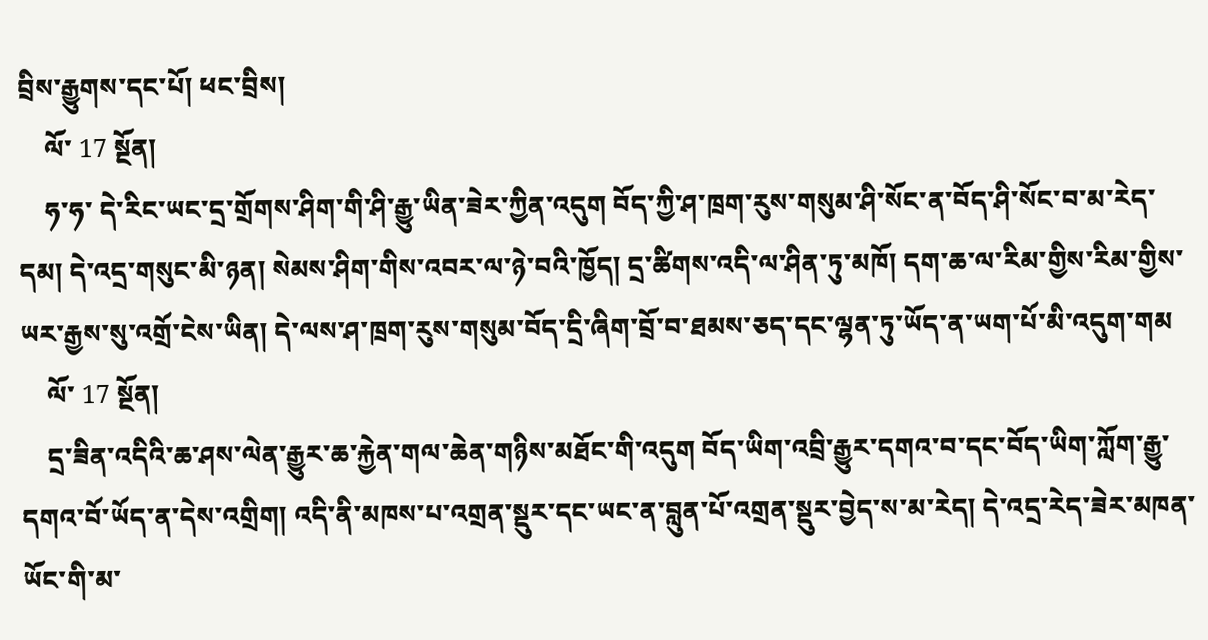བྲིས་རྒྱུགས་དང་པོ། ཕང་བྲིས།
    ལོ་ 17 སྔོན།
    ཧ་ཧ་ དེ་རིང་ཡང་དྲ་གྲོགས་ཤིག་གི་ཤི་རྒྱུ་ཡིན་ཟེར་ཀྱིན་འདུག བོད་ཀྱི་ཤ་ཁྲག་རུས་གསུམ་ཤི་སོང་ན་བོད་ཤི་སོང་བ་མ་རེད་དམ། དེ་འདྲ་གསུང་མི་ཉན། སེམས་ཤིག་གིས་འབར་ལ་ཉེ་བའི་ཁྱོད། དྲ་ཚིགས་འདི་ལ་ཤིན་ཏུ་མཁོ། དག་ཆ་ལ་རིམ་གྱིས་རིམ་གྱིས་ཡར་རྒྱས་སུ་འགྲོ་ངེས་ཡིན། དེ་ལས་ཤ་ཁྲག་རུས་གསུམ་བོད་དྲི་ཞིག་བྲོ་བ་ཐམས་ཅད་དང་ལྷན་ཏུ་ཡོད་ན་ཡག་པོ་མི་འདུག་གམ
    ལོ་ 17 སྔོན།
    དྲ་ཟིན་འདིའི་ཆ་ཤས་ལེན་རྒྱུར་ཆ་རྐྱེན་གལ་ཆེན་གཉིས་མཐོང་གི་འདུག བོད་ཡིག་འབྲི་རྒྱུར་དགའ་བ་དང་བོད་ཡིག་ཀློག་རྒྱུ་དགའ་བོ་ཡོད་ན་དེས་འགྲིག། འདི་ནི་མཁས་པ་འགྲན་སྡུར་དང་ཡང་ན་བླུན་པོ་འགྲན་སྡུར་བྱེད་ས་མ་རེད། དེ་འདྲ་རེད་ཟེར་མཁན་ཡོང་གི་མ་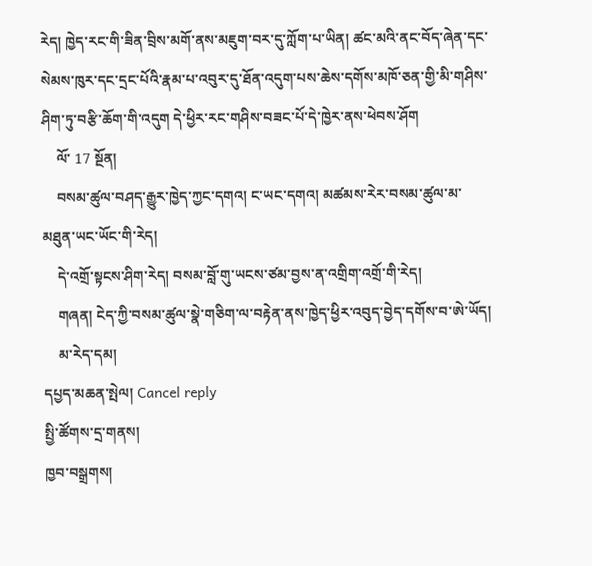རེད། ཁྱེད་རང་གི་ཟིན་བྲིས་མགོ་ནས་མཇུག་བར་དུ་ཀློག་པ་ཡིན། ཚང་མའི་ནང་བོད་ཞེན་དང་སེམས་ཁུར་དང་དྲང་པོའི་རྣམ་པ་འབུར་དུ་ཐོན་འདུག་པས་ཆེས་དགོས་མཁོ་ཅན་གྱི་མི་གཤིས་ཤིག་ཏུ་བརྩི་ཆོག་གི་འདུག དེ་ཕྱིར་རང་གཤིས་བཟང་པོ་དེ་ཁྱེར་ནས་ཕེབས་ཤོག
    ལོ་ 17 སྔོན།
    བསམ་ཚུལ་བཤད་རྒྱུར་ཁྱེད་ཀྱང་དགའ། ང་ཡང་དགའ། མཚམས་རེར་བསམ་ཚུལ་མ་མཐུན་ཡང་ཡོང་གི་རེད།
    དེ་འགྲོ་སྟངས་ཤིག་རེད། བསམ་བློ་གུ་ཡངས་ཙམ་བྱས་ན་འགྲིག་འགྲོ་གི་རེད།
    གཞན། ངེད་ཀྱི་བསམ་ཚུལ་སྣེ་གཅིག་ལ་བརྟེན་ནས་ཁྱེད་ཕྱིར་འབུད་བྱེད་དགོས་བ་ཨེ་ཡོད།
    མ་རེད་དམ།
དཔྱད་མཆན་སྤེལ། Cancel reply
སྤྱི་ཚོགས་དྲ་གནས།
ཁྱབ་བསྒྲགས།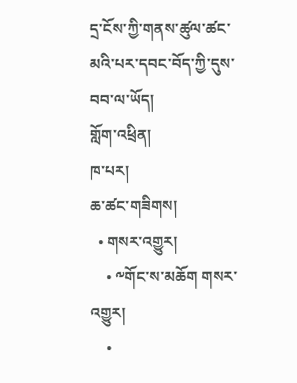དྲ་ངོས་ཀྱི་གནས་ཚུལ་ཚང་མའི་པར་དབང་བོད་ཀྱི་དུས་བབ་ལ་ཡོད།
གློག་འཕྲིན།
ཁ་པར།
ཆ་ཚང་གཟིགས།
  • གསར་འགྱུར།
    • ༸གོང་ས་མཆོག གསར་འགྱུར།
    •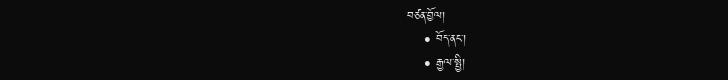བཙན་བྱོལ།
    • བོད་ནང་།
    • རྒྱལ་སྤྱི།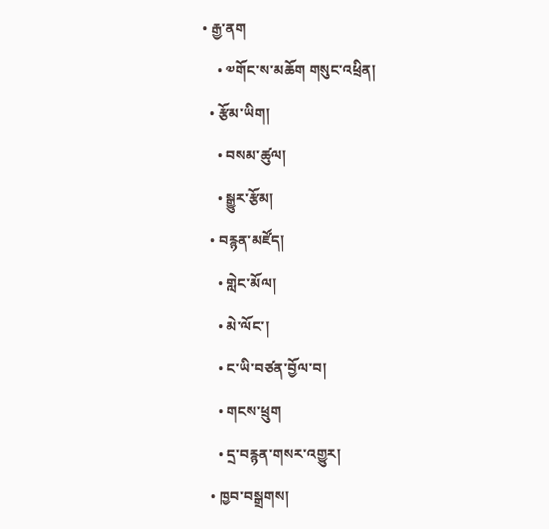• རྒྱ་ནག
    • ༧གོང་ས་མཆོག གསུང་འཕྲིན།
  • རྩོམ་ཡིག།
    • བསམ་ཚུལ།
    • སྒྱུར་རྩོམ།
  • བརྙན་མཛོད།
    • གླེང་མོལ།
    • མེ་ལོང་།
    • ང་ཡི་བཙན་བྱོལ་བ།
    • གངས་ཕྲུག
    • དྲ་བརྙན་གསར་འགྱུར།
  • ཁྱབ་བསྒྲགས།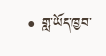• གླ་ཡོད་ཁྱབ་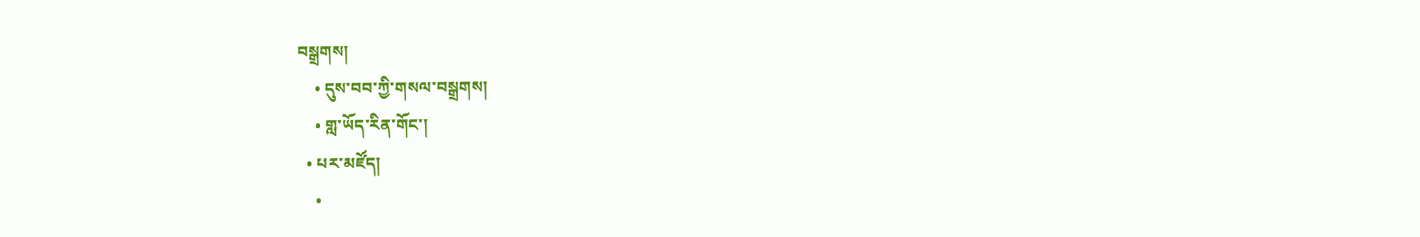བསྒྲགས།
    • དུས་བབ་ཀྱི་གསལ་བསྒྲགས།
    • གླ་ཡོད་རིན་གོང་།
  • པར་མཛོད།
    •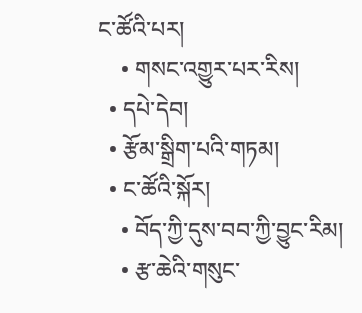ང་ཚོའི་པར།
    • གསང་འགྱུར་པར་རིས།
  • དཔེ་དེབ།
  • རྩོམ་སྒྲིག་པའི་གཏམ།
  • ང་ཚོའི་སྐོར།
    • བོད་ཀྱི་དུས་བབ་ཀྱི་བྱུང་རིམ།
    • རྩ་ཆེའི་གསུང་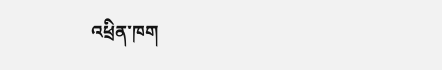འཕྲིན་ཁག